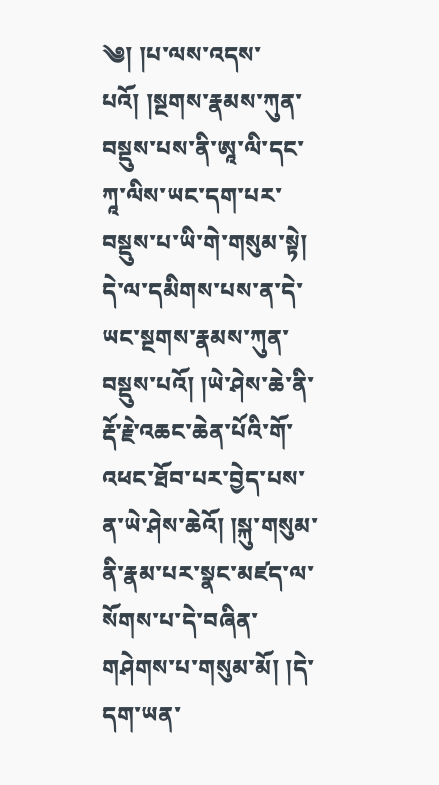༄། །པ་ལས་འདས་པའོ། །སྔགས་རྣམས་ཀུན་བསྡུས་པས་ནི་ཨཱ་ལི་དང་ཀཱ་ལིས་ཡང་དག་པར་བསྡུས་པ་ཡི་གེ་གསུམ་སྟེ། དེ་ལ་དམིགས་པས་ན་དེ་ཡང་སྔགས་རྣམས་ཀུན་བསྡུས་པའོ། །ཡེ་ཤེས་ཆེ་ནི་རྡོ་རྗེ་འཆང་ཆེན་པོའི་གོ་འཕང་ཐོབ་པར་བྱེད་པས་ན་ཡེ་ཤེས་ཆེའོ། །སྐུ་གསུམ་ནི་རྣམ་པར་སྣང་མཛད་ལ་སོགས་པ་དེ་བཞིན་གཤེགས་པ་གསུམ་མོ། །དེ་དག་ཡན་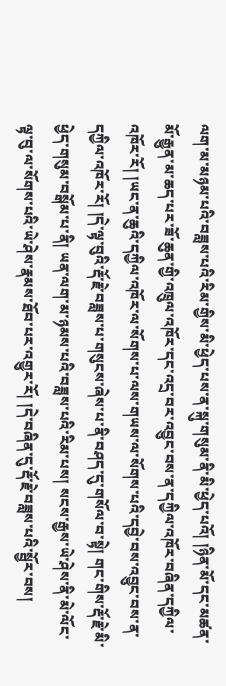ལག་མ་མཉམ་པའི་བཟླས་པའི་རིམ་གྱིས་མི་ཕྱེད་པས་ན་སྐུ་གསུམ་ནི་མི་ཕྱེད་པའོ། །ཉིན་མོ་དང་མཚན་མོ་རྒྱུན་མ་ཆད་པར་ཟོ་ཆུན་གྱི་འཁྲུལ་འཁོར་དང་འདྲ་བར་འབྱུང་བས་ན་དཀྱིལ་འཁོར་བཞིན་དཀྱིལ་འཁོར་རོ། །ཡང་ན་ཆུའི་དཀྱིལ་འཁོར་ལ་སོགས་པ་ལས་གཡས་ལ་སོགས་པའི་དབྱེ་བས་འབྱུང་བས་ན་དཀྱིལ་འཁོར་རོ། །དེ་ལྟ་བུའི་རྡོ་རྗེ་བཟླས་པ་གསུངས་ཞེས་པ་ནི་བཤད་དུ་གསོལ་བ་སྟེ། གང་གིས་རྡོ་རྗེ་མི་ཕྱེད་གསུམ་བསྒོམ་པ་ནི། ཡན་ལག་མ་ཉམས་པའི་བཟླས་པའི་རིམ་པས། སངས་རྒྱས་ཡེ་ཤེས་ནི་མེ་ལོང་ལྟ་བུ་ལ་སོགས་པའི་ཡེ་ཤེས་རྣམས་ཐོབ་པར་འགྱུར་རོ། །དེ་བཞིན་དུ་རྡོ་རྗེ་བཟླས་པའི་སྦྱོར་བས།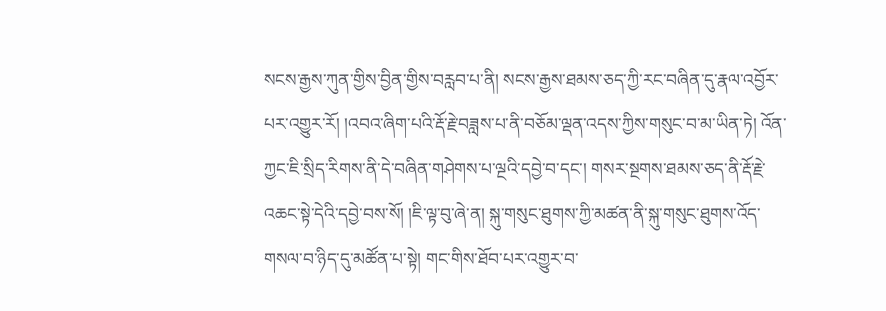སངས་རྒྱས་ཀུན་གྱིས་བྱིན་གྱིས་བརླབ་པ་ནི། སངས་རྒྱས་ཐམས་ཅད་ཀྱི་རང་བཞིན་དུ་རྣལ་འབྱོར་པར་འགྱུར་རོ། །འབའ་ཞིག་པའི་རྡོ་རྗེ་བཟླས་པ་ནི་བཅོམ་ལྡན་འདས་ཀྱིས་གསུང་བ་མ་ཡིན་ཏེ། འོན་ཀྱང་ཇི་སྲིད་རིགས་ནི་དེ་བཞིན་གཤེགས་པ་ལྔའི་དབྱེ་བ་དང་། གསར་སྔགས་ཐམས་ཅད་ནི་རྡོ་རྗེ་འཆང་སྟེ་དེའི་དབྱེ་བས་སོ། །ཇི་ལྟ་བུ་ཞེ་ན། སྐུ་གསུང་ཐུགས་ཀྱི་མཚན་ནི་སྐུ་གསུང་ཐུགས་འོད་གསལ་བ་ཉིད་དུ་མཚོན་པ་སྟེ། གང་གིས་ཐོབ་པར་འགྱུར་བ་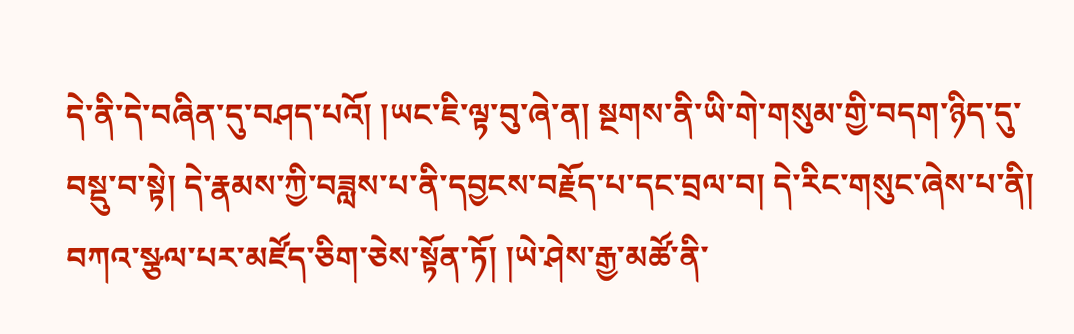དེ་ནི་དེ་བཞིན་དུ་བཤད་པའོ། །ཡང་ཇི་ལྟ་བུ་ཞེ་ན། སྔགས་ནི་ཡི་གེ་གསུམ་གྱི་བདག་ཉིད་དུ་བསྡུ་བ་སྟེ། དེ་རྣམས་ཀྱི་བཟླས་པ་ནི་དབྱངས་བརྗོད་པ་དང་བྲལ་བ། དེ་རིང་གསུང་ཞེས་པ་ནི། བཀའ་སྩལ་པར་མཛོད་ཅིག་ཅེས་སྟོན་ཏོ། །ཡེ་ཤེས་རྒྱ་མཚོ་ནི་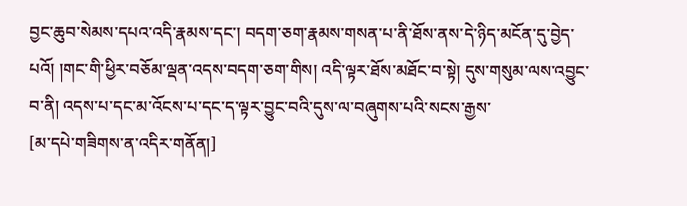བྱང་ཆུབ་སེམས་དཔའ་འདི་རྣམས་དང་། བདག་ཅག་རྣམས་གསན་པ་ནི་ཐོས་ནས་དེ་ཉིད་མངོན་དུ་བྱེད་པའོ། །གང་གི་ཕྱིར་བཅོམ་ལྡན་འདས་བདག་ཅག་གིས། འདི་ལྟར་ཐོས་མཐོང་བ་སྟེ། དུས་གསུམ་ལས་འབྱུང་བ་ནི། འདས་པ་དང་མ་འོངས་པ་དང་ད་ལྟར་བྱུང་བའི་དུས་ལ་བཞུགས་པའི་སངས་རྒྱས་
[མ་དཔེ་གཟིགས་ན་འདིར་གནོན།]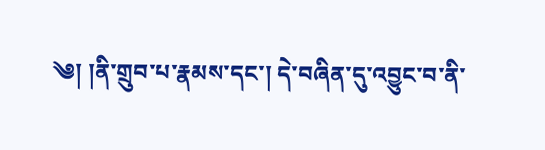༄། །ནི་གྲུབ་པ་རྣམས་དང་། དེ་བཞིན་དུ་འབྱུང་བ་ནི་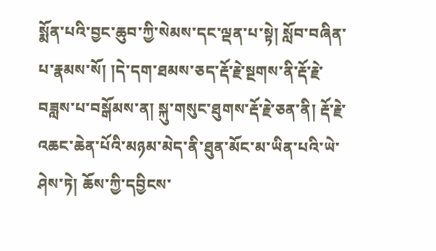སྨོན་པའི་བྱང་ཆུབ་ཀྱི་སེམས་དང་ལྡན་པ་སྟེ། སློབ་བཞིན་པ་རྣམས་སོ། །དེ་དག་ཐམས་ཅད་རྡོ་རྗེ་སྔགས་ནི་རྡོ་རྗེ་བཟླས་པ་བསྒོམས་ན། སྐུ་གསུང་ཐུགས་རྡོ་རྗེ་ཅན་ནི། རྡོ་རྗེ་འཆང་ཆེན་པོའི་མཉམ་མེད་ནི་ཐུན་མོང་མ་ཡིན་པའི་ཡེ་ཤེས་ཏེ། ཆོས་ཀྱི་དབྱིངས་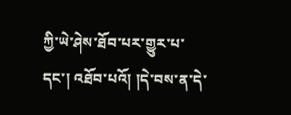ཀྱི་ཡེ་ཤེས་ཐོབ་པར་གྱུར་པ་དང་། འཐོབ་པའོ། །དེ་བས་ན་དེ་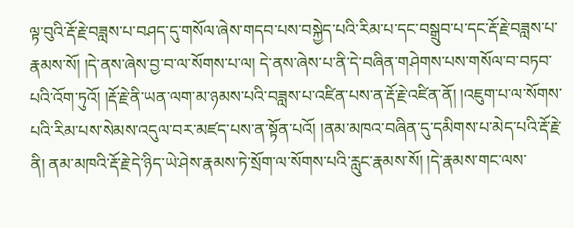ལྟ་བུའི་རྡོ་རྗེ་བཟླས་པ་བཤད་དུ་གསོལ་ཞེས་གདབ་པས་བསྐྱེད་པའི་རིམ་པ་དང་བསྒྲུབ་པ་དང་རྡོ་རྗེ་བཟླས་པ་རྣམས་སོ། །དེ་ནས་ཞེས་བྱ་བ་ལ་སོགས་པ་ལ། དེ་ནས་ཞེས་པ་ནི་དེ་བཞིན་གཤེགས་པས་གསོལ་བ་བཏབ་པའི་འོག་ཏུའོ། །རྡོ་རྗེ་ནི་ཡན་ལག་མ་ཉམས་པའི་བཟླས་པ་འཛིན་པས་ན་རྡོ་རྗེ་འཛིན་ནོ། །འཇུག་པ་ལ་སོགས་པའི་རིམ་པས་སེམས་འདུལ་བར་མཛད་པས་ན་སྟོན་པའོ། །ནམ་མཁའ་བཞིན་དུ་དམིགས་པ་མེད་པའི་རྡོ་རྗེ་ནི། ནམ་མཁའི་རྡོ་རྗེ་དེ་ཉིད་ཡེ་ཤེས་རྣམས་ཏེ་སྲོག་ལ་སོགས་པའི་རླུང་རྣམས་སོ། །དེ་རྣམས་གང་ལས་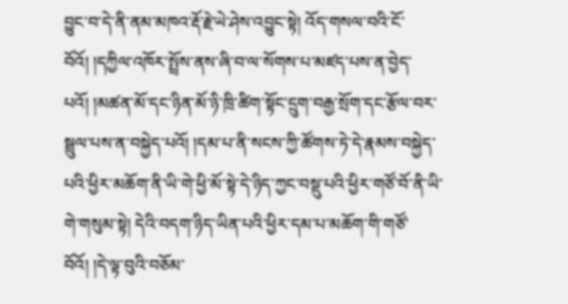བྱུང་བ་དེ་ནི་ནམ་མཁའ་རྡོ་རྗེ་ཡེ་ཤེས་འབྱུང་སྟེ། འོད་གསལ་བའི་ངོ་བོའོ། །དཀྱིལ་འཁོར་སྤྲོས་ནས་ཞི་བ་ལ་སོགས་པ་མཛད་པས་ན་བྱེད་པའོ། །མཚན་མོ་དང་ཉིན་མོ་ཉི་ཁྲི་ཚིག་སྟོང་དྲུག་བརྒྱ་སྲོག་དང་རྩོལ་བར་སྦྲུལ་པས་ན་བསྐྱེད་པའོ། །དམ་པ་ནི་སངས་ཀྱི་ཚོགས་ཏེ་དེ་རྣམས་བསྐྱེད་པའི་ཕྱིར་མཆོག་ནི་ཡི་གེ་ཕྱི་མོ་སྟེ་དེ་ཉིད་ཀྱང་བསྡུ་པའི་ཕྱིར་གཙོ་བོ་ནི་ཡི་གེ་གསུམ་སྟེ། དེའི་བདག་ཉིད་ཡིན་པའི་ཕྱིར་དམ་པ་མཆོག་གི་གཙོ་བོའོ། །དེ་ལྟ་བུའི་བཅོམ་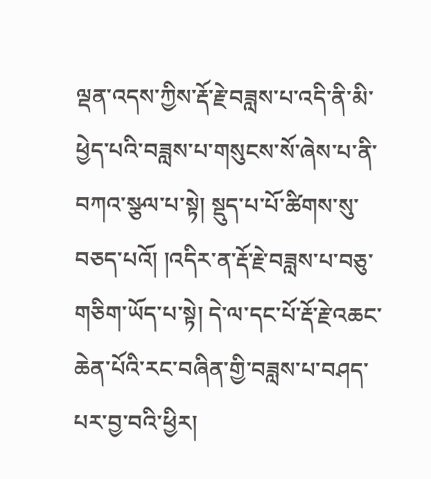ལྡན་འདས་ཀྱིས་རྡོ་རྗེ་བཟླས་པ་འདི་ནི་མི་ཕྱེད་པའི་བཟླས་པ་གསུངས་སོ་ཞེས་པ་ནི་བཀའ་སྩལ་པ་སྟེ། སྡུད་པ་པོ་ཚིགས་སུ་བཅད་པའོ། །འདིར་ན་རྡོ་རྗེ་བཟླས་པ་བཅུ་གཅིག་ཡོད་པ་སྟེ། དེ་ལ་དང་པོ་རྡོ་རྗེ་འཆང་ཆེན་པོའི་རང་བཞིན་གྱི་བཟླས་པ་བཤད་པར་བྱ་བའི་ཕྱིར།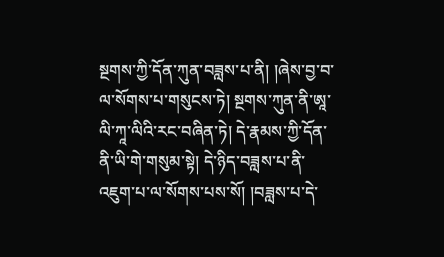སྔགས་ཀྱི་དོན་ཀུན་བཟླས་པ་ནི། །ཞེས་བྱ་བ་ལ་སོགས་པ་གསུངས་ཏེ། སྔགས་ཀུན་ནི་ཨཱ་ལི་ཀཱ་ལིའི་རང་བཞིན་ཏེ། དེ་རྣམས་ཀྱི་དོན་ནི་ཡི་གེ་གསུམ་སྟེ། དེ་ཉིད་བཟླས་པ་ནི་འཇུག་པ་ལ་སོགས་པས་སོ། །བཟླས་པ་དེ་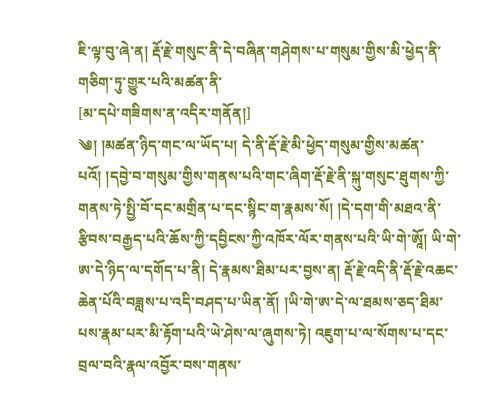ཇི་ལྟ་བུ་ཞེ་ན། རྡོ་རྗེ་གསུང་ནི་དེ་བཞིན་གཤེགས་པ་གསུམ་གྱིས་མི་ཕྱེད་ནི་གཅིག་ཏུ་གྱུར་པའི་མཚན་ནི་
[མ་དཔེ་གཟིགས་ན་འདིར་གནོན།]
༄། །མཚན་ཉིད་གང་ལ་ཡོད་པ། དེ་ནི་རྡོ་རྗེ་མི་ཕྱེད་གསུམ་གྱིས་མཚན་པའོ། །དབྱེ་བ་གསུམ་གྱིས་གནས་པའི་གང་ཞིག་རྡོ་རྗེ་ནི་སྐུ་གསུང་ཐུགས་ཀྱི་གནས་ཏེ་སྤྱི་བོ་དང་མགྲིན་པ་དང་སྙིང་ག་རྣམས་སོ། །དེ་དག་གི་མཐའ་ནི་རྩིབས་བརྒྱད་པའི་ཆོས་ཀྱི་དབྱིངས་ཀྱི་འཁོར་ལོར་གནས་པའི་ཡི་གེ་ཨཱོ། ཡི་གེ་ཨ་དེ་ཉིད་ལ་དགོད་པ་ནི། དེ་རྣམས་ཐིམ་པར་བྱས་ན། རྡོ་རྗེ་འདི་ནི་རྡོ་རྗེ་འཆང་ཆེན་པོའི་བཟླས་པ་འདི་བཤད་པ་ཡིན་ནོ། །ཡི་གེ་ཨ་དེ་ལ་ཐམས་ཅད་ཐིམ་པས་རྣམ་པར་མི་རྟོག་པའི་ཡེ་ཤེས་ལ་ཞུགས་ཏེ། འཇུག་པ་ལ་སོགས་པ་དང་བྲལ་བའི་རྣལ་འབྱོར་བས་གནས་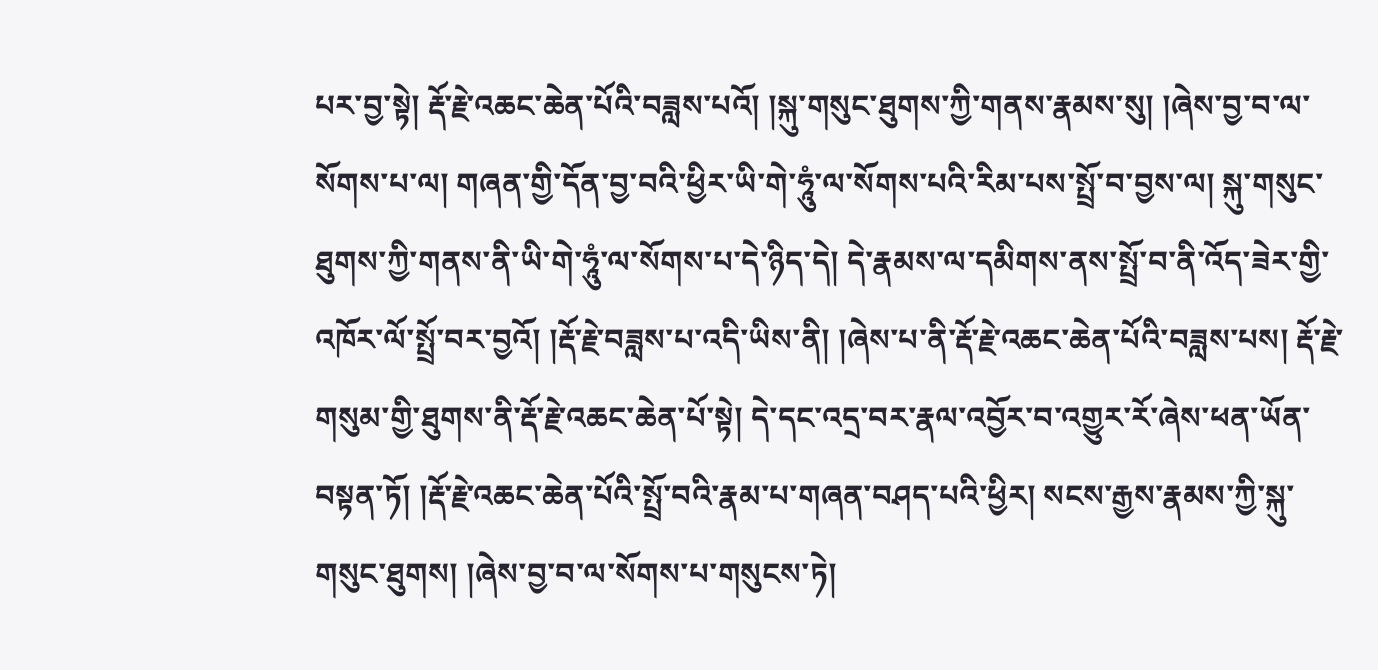པར་བྱ་སྟེ། རྡོ་རྗེ་འཆང་ཆེན་པོའི་བཟླས་པའོ། །སྐུ་གསུང་ཐུགས་ཀྱི་གནས་རྣམས་སུ། །ཞེས་བྱ་བ་ལ་སོགས་པ་ལ། གཞན་གྱི་དོན་བྱ་བའི་ཕྱིར་ཡི་གེ་ཧཱུཾ་ལ་སོགས་པའི་རིམ་པས་སྤྲོ་བ་བྱས་ལ། སྐུ་གསུང་ཐུགས་ཀྱི་གནས་ནི་ཡི་གེ་ཧཱུཾ་ལ་སོགས་པ་དེ་ཉིད་དེ། དེ་རྣམས་ལ་དམིགས་ནས་སྤྲོ་བ་ནི་འོད་ཟེར་གྱི་འཁོར་ལོ་སྤྲོ་བར་བྱའོ། །རྡོ་རྗེ་བཟླས་པ་འདི་ཡིས་ནི། །ཞེས་པ་ནི་རྡོ་རྗེ་འཆང་ཆེན་པོའི་བཟླས་པས། རྡོ་རྗེ་གསུམ་གྱི་ཐུགས་ནི་རྡོ་རྗེ་འཆང་ཆེན་པོ་སྟེ། དེ་དང་འདྲ་བར་རྣལ་འབྱོར་བ་འགྱུར་རོ་ཞེས་ཕན་ཡོན་བསྟན་ཏོ། །རྡོ་རྗེ་འཆང་ཆེན་པོའི་སྤྲོ་བའི་རྣམ་པ་གཞན་བཤད་པའི་ཕྱིར། སངས་རྒྱས་རྣམས་ཀྱི་སྐུ་གསུང་ཐུགས། །ཞེས་བྱ་བ་ལ་སོགས་པ་གསུངས་ཏེ།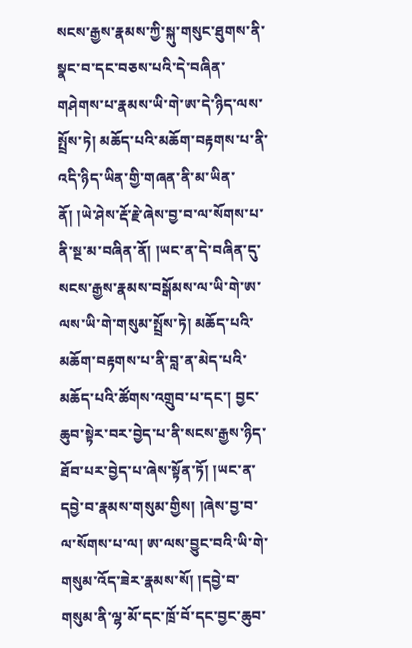སངས་རྒྱས་རྣམས་ཀྱི་སྐུ་གསུང་ཐུགས་ནི་སྣང་བ་དང་བཅས་པའི་དེ་བཞིན་གཤེགས་པ་རྣམས་ཡི་གེ་ཨ་དེ་ཉིད་ལས་སྤྲོས་ཏེ། མཆོད་པའི་མཆོག་བརྟགས་པ་ནི་འདི་ཉིད་ཡིན་གྱི་གཞན་ནི་མ་ཡིན་ནོ། །ཡེ་ཤེས་རྡོ་རྗེ་ཞེས་བྱ་བ་ལ་སོགས་པ་ནི་སྔ་མ་བཞིན་ནོ། །ཡང་ན་དེ་བཞིན་དུ་སངས་རྒྱས་རྣམས་བསྒོམས་ལ་ཡི་གེ་ཨ་ལས་ཡི་གེ་གསུམ་སྤྲོས་ཏེ། མཆོད་པའི་མཆོག་བརྟགས་པ་ནི་བླ་ན་མེད་པའི་མཆོད་པའི་ཚོགས་འགྲུབ་པ་དང་། བྱང་ཆུབ་སྟེར་བར་བྱེད་པ་ནི་སངས་རྒྱས་ཉིད་ཐོབ་པར་བྱེད་པ་ཞེས་སྟོན་ཏོ། །ཡང་ན་དབྱེ་བ་རྣམས་གསུམ་གྱིས། །ཞེས་བྱ་བ་ལ་སོགས་པ་ལ། ཨ་ལས་བྱུང་བའི་ཡི་གེ་གསུམ་འོད་ཟེར་རྣམས་སོ། །དབྱེ་བ་གསུམ་ནི་ལྷ་མོ་དང་ཁྲོ་བོ་དང་བྱང་ཆུབ་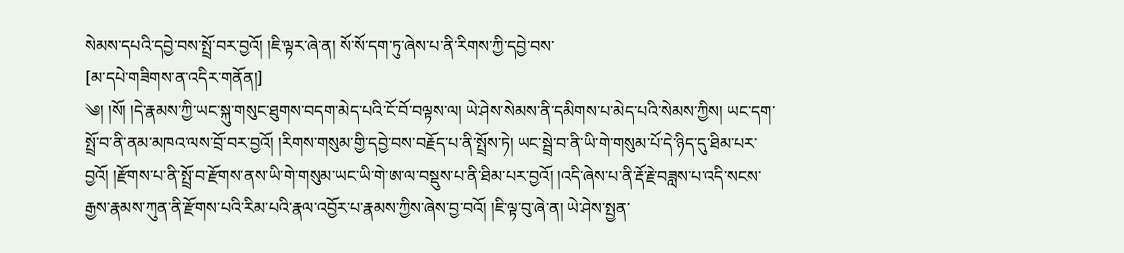སེམས་དཔའི་དབྱེ་བས་སྤྲོ་བར་བྱའོ། །ཇི་ལྟར་ཞེ་ན། སོ་སོ་དག་ཏུ་ཞེས་པ་ནི་རིགས་ཀྱི་དབྱེ་བས་
[མ་དཔེ་གཟིགས་ན་འདིར་གནོན།]
༄། །སོ། །དེ་རྣམས་ཀྱི་ཡང་སྐུ་གསུང་ཐུགས་བདག་མེད་པའི་ངོ་བོ་བལྟས་ལ། ཡེ་ཤེས་སེམས་ནི་དམིགས་པ་མེད་པའི་སེམས་ཀྱིས། ཡང་དག་སྤྲོ་བ་ནི་ནམ་མཁའ་ལས་བྲོ་བར་བྱའོ། །རིགས་གསུམ་གྱི་དབྱེ་བས་བརྗོད་པ་ནི་སྤྲོས་ཏེ། ཡང་སྦྲེ་བ་ནི་ཡི་གེ་གསུམ་པོ་དེ་ཉིད་དུ་ཐིམ་པར་བྱའོ། །རྫོགས་པ་ནི་སྤྲོ་བ་རྫོགས་ནས་ཡི་གེ་གསུམ་ཡང་ཡི་གེ་ཨ་ལ་བསྡུས་པ་ནི་ཐིམ་པར་བྱའོ། །འདི་ཞེས་པ་ནི་རྡོ་རྗེ་བཟླས་པ་འདི་སངས་རྒྱས་རྣམས་ཀུན་ནི་རྫོགས་པའི་རིམ་པའི་རྣལ་འབྱོར་པ་རྣམས་ཀྱིས་ཞེས་བྱ་བའོ། །ཇི་ལྟ་བུ་ཞེ་ན། ཡེ་ཤེས་སྤྱན་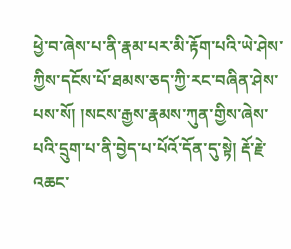ཕྱེ་བ་ཞེས་པ་ནི་རྣམ་པར་མི་རྟོག་པའི་ཡེ་ཤེས་ཀྱིས་དངོས་པོ་ཐམས་ཅད་ཀྱི་རང་བཞིན་ཤེས་པས་སོ། །སངས་རྒྱས་རྣམས་ཀུན་གྱིས་ཞེས་པའི་དྲུག་པ་ནི་བྱེད་པ་པོའོ་དོན་དུ་སྟེ། རྡོ་རྗེ་འཆང་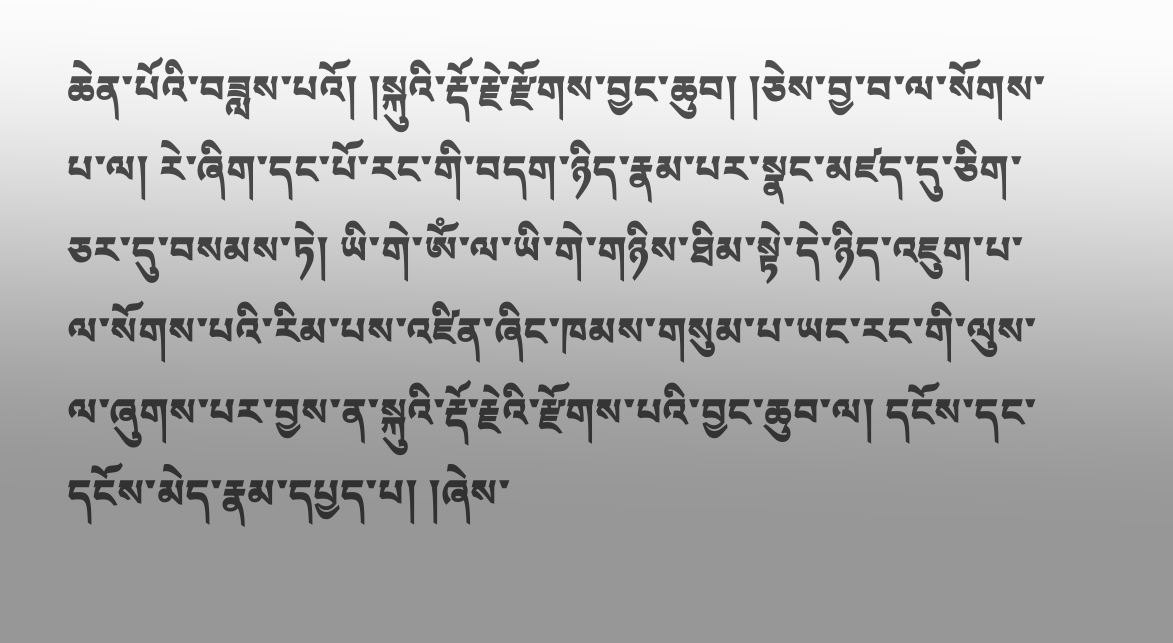ཆེན་པོའི་བཟླས་པའོ། །སྐུའི་རྡོ་རྗེ་རྫོགས་བྱང་ཆུབ། །ཅེས་བྱ་བ་ལ་སོགས་པ་ལ། རེ་ཞིག་དང་པོ་རང་གི་བདག་ཉིད་རྣམ་པར་སྣང་མཛད་དུ་ཅིག་ཅར་དུ་བསམས་ཏེ། ཡི་གེ་ཨོཾ་ལ་ཡི་གེ་གཉིས་ཐིམ་སྟེ་དེ་ཉིད་འཇུག་པ་ལ་སོགས་པའི་རིམ་པས་འཛིན་ཞིང་ཁམས་གསུམ་པ་ཡང་རང་གི་ལུས་ལ་ཞུགས་པར་བྱས་ན་སྐུའི་རྡོ་རྗེའི་རྫོགས་པའི་བྱང་ཆུབ་ལ། དངོས་དང་དངོས་མེད་རྣམ་དཔྱད་པ། །ཞེས་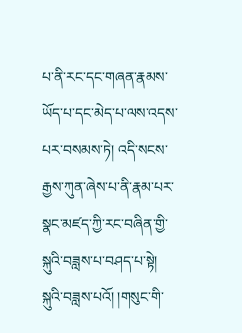པ་ནི་རང་དང་གཞན་རྣམས་ཡོད་པ་དང་མེད་པ་ལས་འདས་པར་བསམས་ཏེ། འདི་སངས་རྒྱས་ཀུན་ཞེས་པ་ནི་རྣམ་པར་སྣང་མཛད་ཀྱི་རང་བཞིན་གྱི་སྐུའི་བཟླས་པ་བཤད་པ་སྟེ། སྐུའི་བཟླས་པའོ། །གསུང་གི་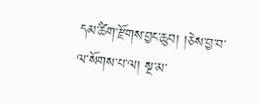དམ་ཚིག་རྫོགས་བྱང་ཆུབ། །ཅེས་བྱ་བ་ལ་སོགས་པ་ལ། སྔ་མ་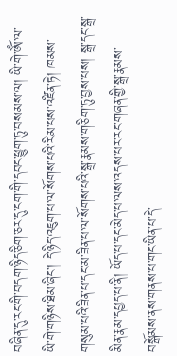བཞིན་དུ་རང་གི་བདག་ཉིད་ཅིག་ཅར་དུ་ངག་གི་དབང་ཕྱུག་ཏུ་བསམས་ལ། ཡི་གེ་ཨོཾ་ལ་ཡི་གེ་གཉིས་ཐིམ་ཞིང་། དེ་ཉིད་འཇུག་པ་ལ་སོགས་པའི་རིམ་པས་འཛིན་ཏེ། ཁམས་གསུམ་པའི་ཟིན་པ་དང་མ་ཟིན་པ་ལ་སོགས་པའི་སྒྲ་རྣམས་གཅིག་ཏུ་བྱས་པས། སྒྲ་དང་སྒྲ་མིན་རྣམ་དཔྱད་པ་ནི། ཡོད་པ་དང་མེད་པ་ལས་འདས་པར་རང་གཞན་གྱི་སྒྲ་རྣམས་བསྒོམས་ནས་གནས་པ་གང་ཡིན་པ་དེ་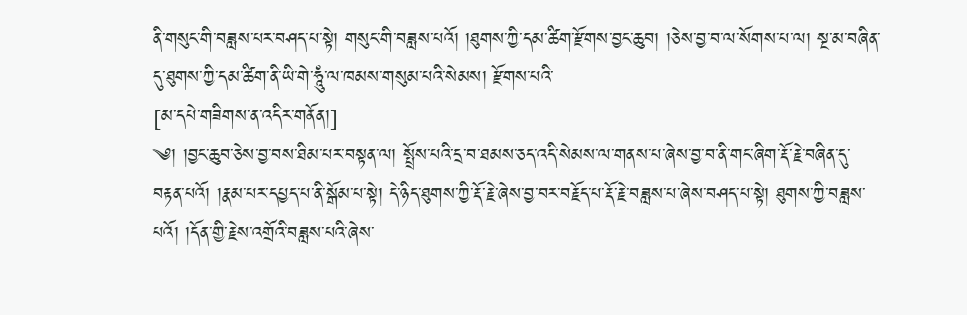ནི་གསུང་གི་བཟླས་པར་བཤད་པ་སྟེ། གསུང་གི་བཟླས་པའོ། །ཐུགས་ཀྱི་དམ་ཚིག་རྫོགས་བྱང་ཆུབ། །ཅེས་བྱ་བ་ལ་སོགས་པ་ལ། སྔ་མ་བཞིན་དུ་ཐུགས་ཀྱི་དམ་ཚིག་ནི་ཡི་གེ་ཧཱུཾ་ལ་ཁམས་གསུམ་པའི་སེམས། རྫོགས་པའི་
[མ་དཔེ་གཟིགས་ན་འདིར་གནོན།]
༄། །བྱང་ཆུབ་ཅེས་བྱ་བས་ཐིམ་པར་བསྟན་ལ། སྤྲོས་པའི་དྲ་བ་ཐམས་ཅད་འདི་སེམས་ལ་གནས་པ་ཞེས་བྱ་བ་ནི་གང་ཞིག་རྡོ་རྗེ་བཞིན་དུ་བརྟན་པའོ། །རྣམ་པར་དཔྱད་པ་ནི་སྒོམ་པ་སྟེ། དེ་ཉིད་ཐུགས་ཀྱི་རྡོ་རྗེ་ཞེས་བྱ་བར་བརྗོད་པ་རྡོ་རྗེ་བཟླས་པ་ཞེས་བཤད་པ་སྟེ། ཐུགས་ཀྱི་བཟླས་པའོ། །དོན་གྱི་རྗེས་འགྲོའི་བཟླས་པའི་ཞེས་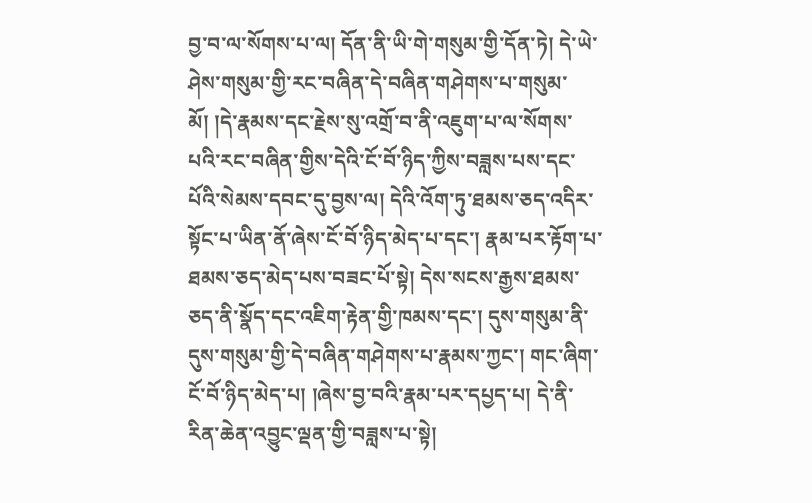བྱ་བ་ལ་སོགས་པ་ལ། དོན་ནི་ཡི་གེ་གསུམ་གྱི་དོན་ཏེ། དེ་ཡེ་ཤེས་གསུམ་གྱི་རང་བཞིན་དེ་བཞིན་གཤེགས་པ་གསུམ་མོ། །དེ་རྣམས་དང་རྗེས་སུ་འགྲོ་བ་ནི་འཇུག་པ་ལ་སོགས་པའི་རང་བཞིན་གྱིས་དེའི་ངོ་བོ་ཉིད་ཀྱིས་བཟླས་པས་དང་པོའི་སེམས་དབང་དུ་བྱས་ལ། དེའི་འོག་ཏུ་ཐམས་ཅད་འདིར་སྟོང་པ་ཡིན་ནོ་ཞེས་ངོ་བོ་ཉིད་མེད་པ་དང་། རྣམ་པར་རྟོག་པ་ཐམས་ཅད་མེད་པས་བཟང་པོ་སྟེ། དེས་སངས་རྒྱས་ཐམས་ཅད་ནི་སྣོད་དང་འཇིག་རྟེན་གྱི་ཁམས་དང་། དུས་གསུམ་ནི་དུས་གསུམ་གྱི་དེ་བཞིན་གཤེགས་པ་རྣམས་ཀྱང་། གང་ཞིག་ངོ་བོ་ཉིད་མེད་པ། །ཞེས་བྱ་བའི་རྣམ་པར་དཔྱད་པ། དེ་ནི་རིན་ཆེན་འབྱུང་ལྡན་གྱི་བཟླས་པ་སྟེ།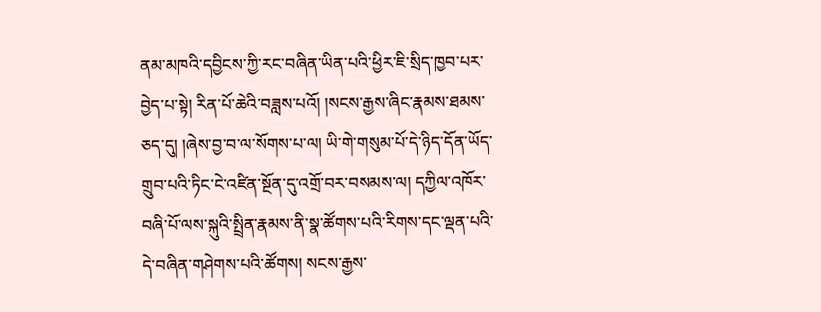ནམ་མཁའི་དབྱིངས་ཀྱི་རང་བཞིན་ཡིན་པའི་ཕྱིར་ཇི་སྲིད་ཁྱབ་པར་བྱེད་པ་སྟེ། རིན་པོ་ཆེའི་བཟླས་པའོ། །སངས་རྒྱས་ཞིང་རྣམས་ཐམས་ཅད་དུ། །ཞེས་བྱ་བ་ལ་སོགས་པ་ལ། ཡི་གེ་གསུམ་པོ་དེ་ཉིད་དོན་ཡོད་གྲུབ་པའི་ཏིང་ངེ་འཛིན་སྔོན་དུ་འགྲོ་བར་བསམས་ལ། དཀྱིལ་འཁོར་བཞི་པོ་ལས་སྐུའི་སྤྲིན་རྣམས་ནི་སྣ་ཚོགས་པའི་རིགས་དང་ལྡན་པའི་དེ་བཞིན་གཤེགས་པའི་ཚོགས། སངས་རྒྱས་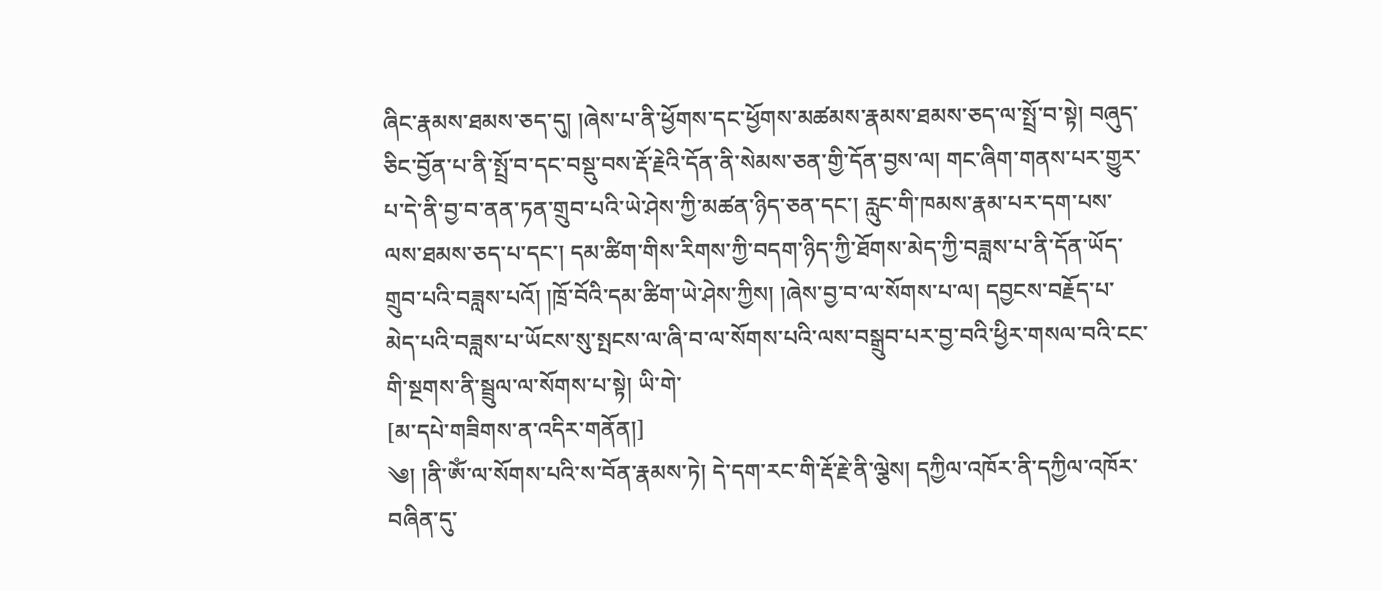ཞིང་རྣམས་ཐམས་ཅད་དུ། །ཞེས་པ་ནི་ཕྱོགས་དང་ཕྱོགས་མཚམས་རྣམས་ཐམས་ཅད་ལ་སྤྲོ་བ་སྟེ། བཞུད་ཅིང་བྱོན་པ་ནི་སྤྲོ་བ་དང་བསྡུ་བས་རྡོ་རྗེའི་དོན་ནི་སེམས་ཅན་གྱི་དོན་བྱས་ལ། གང་ཞིག་གནས་པར་གྱུར་པ་དེ་ནི་བྱ་བ་ནན་ཏན་གྲུབ་པའི་ཡེ་ཤེས་ཀྱི་མཚན་ཉིད་ཅན་དང་། རླུང་གི་ཁམས་རྣམ་པར་དག་པས་ལས་ཐམས་ཅད་པ་དང་། དམ་ཚིག་གིས་རིགས་ཀྱི་བདག་ཉིད་ཀྱི་ཐོགས་མེད་ཀྱི་བཟླས་པ་ནི་དོན་ཡོད་གྲུབ་པའི་བཟླས་པའོ། །ཁྲོ་བོའི་དམ་ཚིག་ཡེ་ཤེས་ཀྱིས། །ཞེས་བྱ་བ་ལ་སོགས་པ་ལ། དབྱངས་བརྗོད་པ་མེད་པའི་བཟླས་པ་ཡོངས་སུ་སྤངས་ལ་ཞི་བ་ལ་སོགས་པའི་ལས་བསྒྲུབ་པར་བྱ་བའི་ཕྱིར་གསལ་བའི་ངང་གི་སྔགས་ནི་སྦྲུལ་ལ་སོགས་པ་སྟེ། ཡི་གེ་
[མ་དཔེ་གཟིགས་ན་འདིར་གནོན།]
༄། །ནི་ཨོཾ་ལ་སོགས་པའི་ས་བོན་རྣམས་ཏེ། དེ་དག་རང་གི་རྡོ་རྗེ་ནི་ལྕེས། དཀྱིལ་འཁོར་ནི་དཀྱིལ་འཁོར་བཞིན་དུ་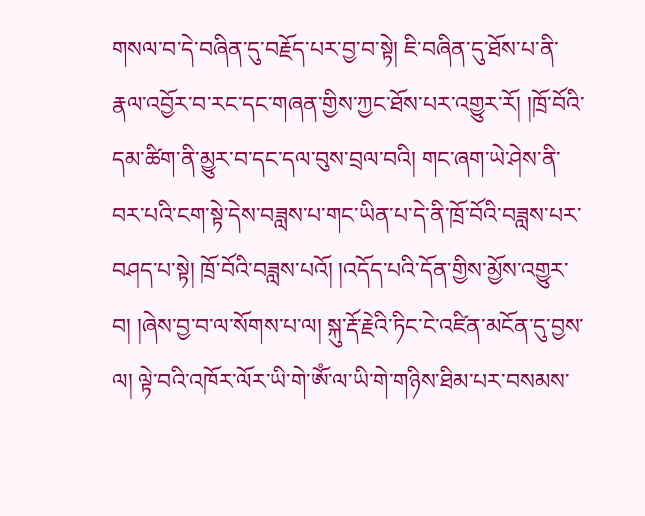གསལ་བ་དེ་བཞིན་དུ་བརྗོད་པར་བྱ་བ་སྟེ། ཇི་བཞིན་དུ་ཐོས་པ་ནི་རྣལ་འབྱོར་བ་རང་དང་གཞན་གྱིས་ཀྱང་ཐོས་པར་འགྱུར་རོ། །ཁྲོ་བོའི་དམ་ཚིག་ནི་མྱུར་བ་དང་དལ་བུས་བྲལ་བའི། གང་ཞག་ཡེ་ཤེས་ནི་བར་པའི་ངག་སྟེ་དེས་བཟླས་པ་གང་ཡིན་པ་དེ་ནི་ཁྲོ་བོའི་བཟླས་པར་བཤད་པ་སྟེ། ཁྲོ་བོའི་བཟླས་པའོ། །འདོད་པའི་དོན་གྱིས་མྱོས་འགྱུར་བ། །ཞེས་བྱ་བ་ལ་སོགས་པ་ལ། སྐུ་རྡོ་རྗེའི་ཏིང་ངེ་འཛིན་མངོན་དུ་བྱས་ལ། ལྟེ་བའི་འཁོར་ལོར་ཡི་གེ་ཨོཾ་ལ་ཡི་གེ་གཉིས་ཐིམ་པར་བསམས་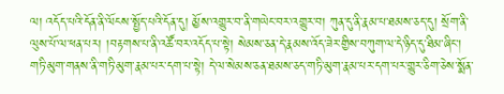ལ། འདོད་པའི་དོན་ནི་ལོངས་སྤྱོད་པའི་དོན་དུ། མྱོས་འགྱུར་བ་ནི་གཡེང་བར་འགྱུར་བ། ཀུན་དུ་ནི་རྣམ་པ་ཐམས་ཅད་དུ། སྲོག་ནི་ལུས་པོ་ལ་ཕན་པར། །བརྟགས་པ་ནི་འཚོ་བར་འདོད་པ་སྟེ། སེམས་ཅན་དེ་རྣམས་འོད་ཟེར་གྱིས་བཀུག་ལ་དེ་ཉིད་དུ་ཐིམ་ཞིང་། གཏི་མུག་གནས་ནི་གཏི་མུག་རྣམ་པར་དག་པ་སྟེ། དེ་ལ་སེམས་ཅན་ཐམས་ཅད་གཏི་མུག་རྣམ་པར་དག་པར་གྱུར་ཅིག་ཅེས་སྨོན་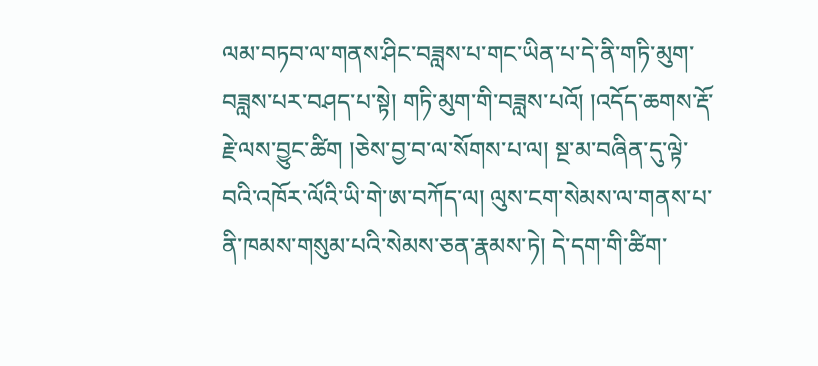ལམ་བཏབ་ལ་གནས་ཤིང་བཟླས་པ་གང་ཡིན་པ་དེ་ནི་གཏི་མུག་བཟླས་པར་བཤད་པ་སྟེ། གཏི་མུག་གི་བཟླས་པའོ། །འདོད་ཆགས་རྡོ་རྗེ་ལས་བྱུང་ཚིག །ཅེས་བྱ་བ་ལ་སོགས་པ་ལ། སྔ་མ་བཞིན་དུ་ལྟེ་བའི་འཁོར་ལོའི་ཡི་གེ་ཨ་བཀོད་ལ། ལུས་ངག་སེམས་ལ་གནས་པ་ནི་ཁམས་གསུམ་པའི་སེམས་ཅན་རྣམས་ཏེ། དེ་དག་གི་ཚིག་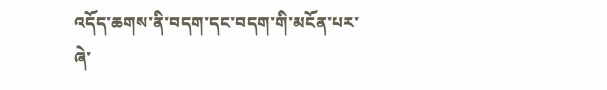འདོད་ཆགས་ནི་བདག་དང་བདག་གི་མངོན་པར་ཞེ་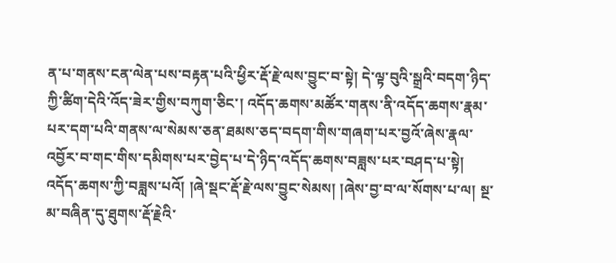ན་པ་གནས་ངན་ལེན་པས་བརྟན་པའི་ཕྱིར་རྡོ་རྗེ་ལས་བྱུང་བ་སྟེ། དེ་ལྟ་བུའི་སྒྲའི་བདག་ཉིད་ཀྱི་ཚིག་དེའི་འོད་ཟེར་གྱིས་བཀུག་ཅིང་། འདོད་ཆགས་མཚོར་གནས་ནི་འདོད་ཆགས་རྣམ་པར་དག་པའི་གནས་ལ་སེམས་ཅན་ཐམས་ཅད་བདག་གིས་གཞག་པར་བྱའོ་ཞེས་རྣལ་འབྱོར་བ་གང་གིས་དམིགས་པར་བྱེད་པ་དེ་ཉིད་འདོད་ཆགས་བཟླས་པར་བཤད་པ་སྟེ། འདོད་ཆགས་ཀྱི་བཟླས་པའོ། །ཞེ་སྡང་རྡོ་རྗེ་ལས་བྱུང་སེམས། །ཞེས་བྱ་བ་ལ་སོགས་པ་ལ། སྔ་མ་བཞིན་དུ་ཐུགས་རྡོ་རྗེའི་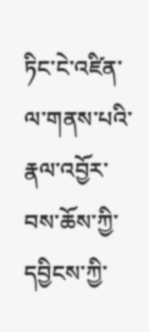ཏིང་ངེ་འཛིན་ལ་གནས་པའི་རྣལ་འབྱོར་བས་ཆོས་ཀྱི་དབྱིངས་ཀྱི་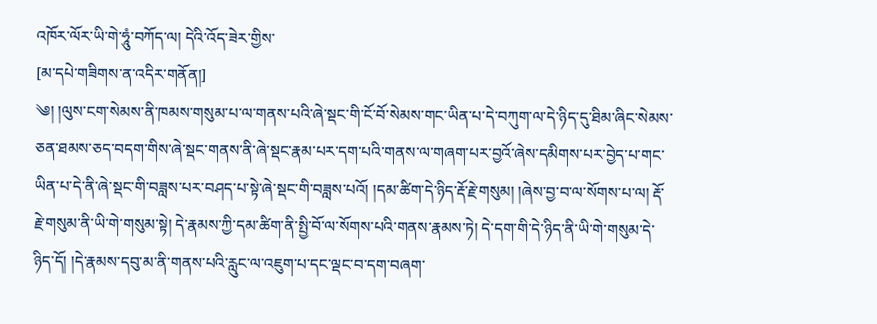འཁོར་ལོར་ཡི་གེ་ཧཱུཾ་བཀོད་ལ། དེའི་འོད་ཟེར་གྱིས་
[མ་དཔེ་གཟིགས་ན་འདིར་གནོན།]
༄། །ལུས་ངག་སེམས་ནི་ཁམས་གསུམ་པ་ལ་གནས་པའི་ཞེ་སྡང་གི་ངོ་བོ་སེམས་གང་ཡིན་པ་དེ་བཀུག་ལ་དེ་ཉིད་དུ་ཐིམ་ཞིང་སེམས་ཅན་ཐམས་ཅད་བདག་གིས་ཞེ་སྡང་གནས་ནི་ཞེ་སྡང་རྣམ་པར་དག་པའི་གནས་ལ་གཞག་པར་བྱའོ་ཞེས་དམིགས་པར་བྱེད་པ་གང་ཡིན་པ་དེ་ནི་ཞེ་སྡང་གི་བཟླས་པར་བཤད་པ་སྟེ་ཞེ་སྡང་གི་བཟླས་པའོ། །དམ་ཚིག་དེ་ཉིད་རྡོ་རྗེ་གསུམ། །ཞེས་བྱ་བ་ལ་སོགས་པ་ལ། རྡོ་རྗེ་གསུམ་ནི་ཡི་གེ་གསུམ་སྟེ། དེ་རྣམས་ཀྱི་དམ་ཚིག་ནི་སྤྱི་བོ་ལ་སོགས་པའི་གནས་རྣམས་ཏེ། དེ་དག་གི་དེ་ཉིད་ནི་ཡི་གེ་གསུམ་དེ་ཉིད་དོ། །དེ་རྣམས་དབུ་མ་ནི་གནས་པའི་རླུང་ལ་འཇུག་པ་དང་ལྡང་བ་དག་བཞག་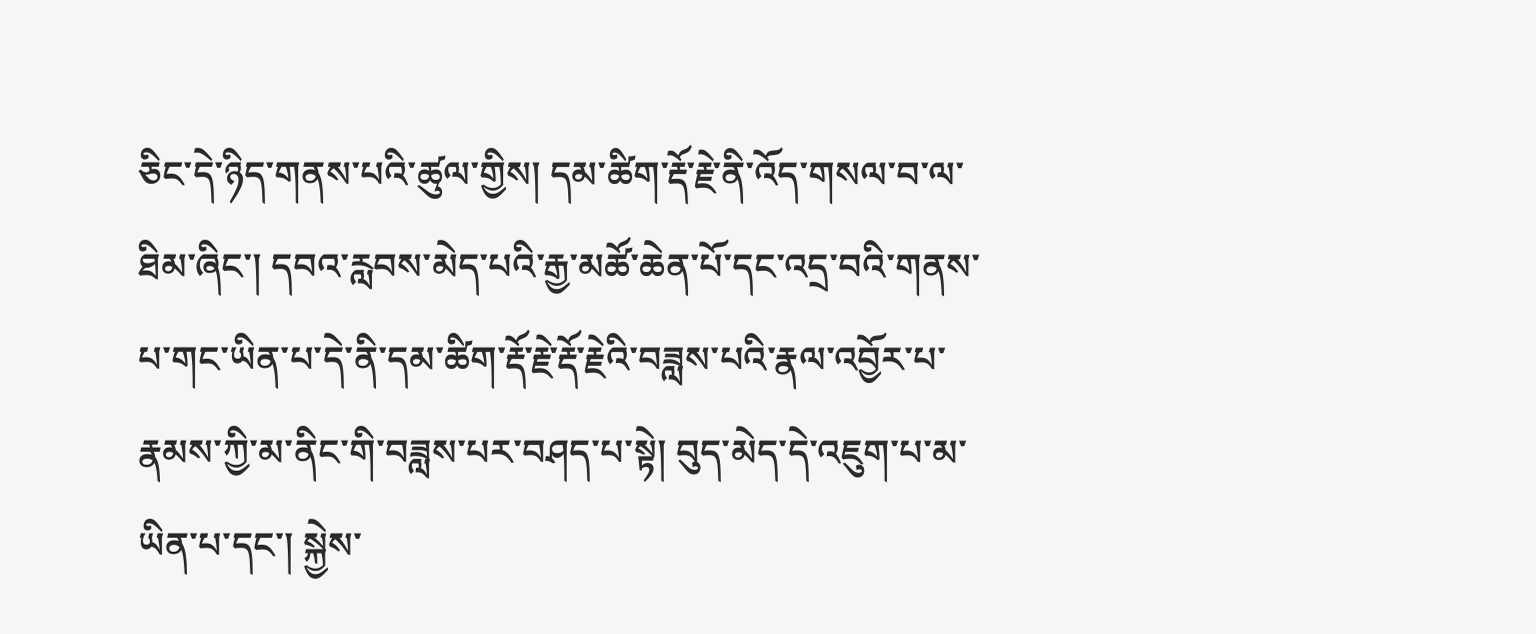ཅིང་དེ་ཉིད་གནས་པའི་ཚུལ་གྱིས། དམ་ཚིག་རྡོ་རྗེ་ནི་འོད་གསལ་བ་ལ་ཐིམ་ཞིང་། དབའ་རླབས་མེད་པའི་རྒྱ་མཚོ་ཆེན་པོ་དང་འདྲ་བའི་གནས་པ་གང་ཡིན་པ་དེ་ནི་དམ་ཚིག་རྡོ་རྗེ་རྡོ་རྗེའི་བཟླས་པའི་རྣལ་འབྱོར་པ་རྣམས་ཀྱི་མ་ནིང་གི་བཟླས་པར་བཤད་པ་སྟེ། བུད་མེད་དེ་འཇུག་པ་མ་ཡིན་པ་དང་། སྐྱེས་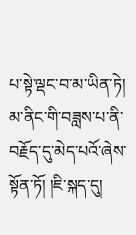པ་སྟེ་ལྡང་བ་མ་ཡིན་ཏེ། མ་ནིང་གི་བཟླས་པ་ནི་བརྗོད་དུ་མེད་པའོ་ཞེས་སྟོན་ཏོ། །ཇི་སྐད་དུ།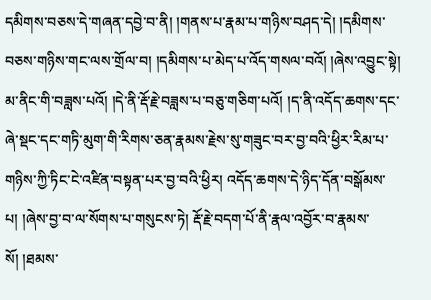དམིགས་བཅས་དེ་གཞན་དབྱེ་བ་ནི། །གནས་པ་རྣམ་པ་གཉིས་བཤད་དེ། །དམིགས་བཅས་གཉིས་གང་ལས་གྲོལ་བ། །དམིགས་པ་མེད་པ་འོད་གསལ་བའོ། །ཞེས་འབྱུང་སྟེ། མ་ནིང་གི་བཟླས་པའོ། །དེ་ནི་རྡོ་རྗེ་བཟླས་པ་བཅུ་གཅིག་པའོ། །ད་ནི་འདོད་ཆགས་དང་ཞེ་སྡང་དང་གཏི་མུག་གི་རིགས་ཅན་རྣམས་རྗེས་སུ་གཟུང་བར་བྱ་བའི་ཕྱིར་རིམ་པ་གཉིས་ཀྱི་ཏིང་ངེ་འཛིན་བསྟན་པར་བྱ་བའི་ཕྱིར། འདོད་ཆགས་དེ་ཉིད་དོན་བསྒོམས་པ། །ཞེས་བྱ་བ་ལ་སོགས་པ་གསུངས་ཏེ། རྡོ་རྗེ་བདག་པོ་ནི་རྣལ་འབྱོར་བ་རྣམས་སོ། །ཐམས་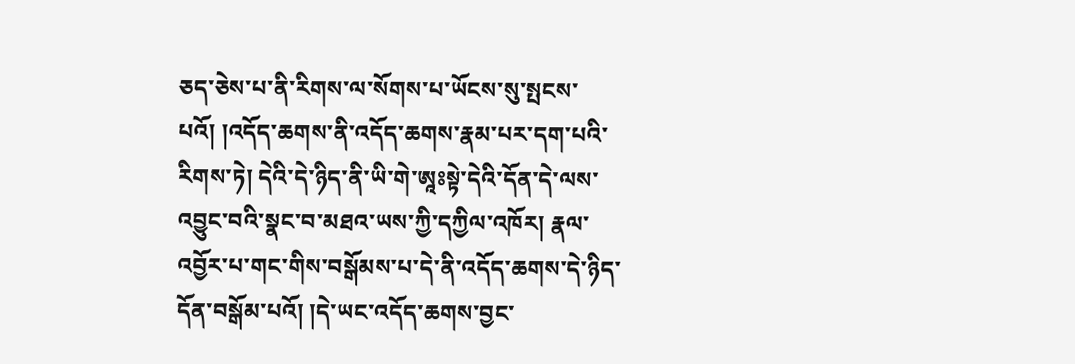ཅད་ཅེས་པ་ནི་རིགས་ལ་སོགས་པ་ཡོངས་སུ་སྤངས་པའོ། །འདོད་ཆགས་ནི་འདོད་ཆགས་རྣམ་པར་དག་པའི་རིགས་ཏེ། དེའི་དེ་ཉིད་ནི་ཡི་གེ་ཨཱཿསྟེ་དེའི་དོན་དེ་ལས་འབྱུང་བའི་སྣང་བ་མཐའ་ཡས་ཀྱི་དཀྱིལ་འཁོར། རྣལ་འབྱོར་པ་གང་གིས་བསྒོམས་པ་དེ་ནི་འདོད་ཆགས་དེ་ཉིད་དོན་བསྒོམ་པའོ། །དེ་ཡང་འདོད་ཆགས་བྱང་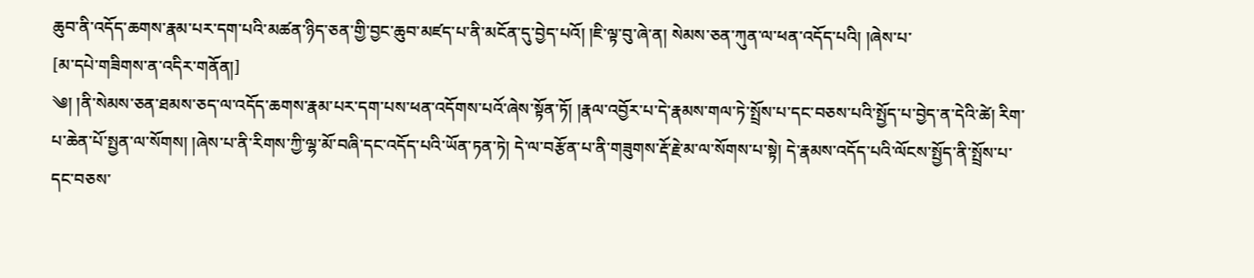ཆུབ་ནི་འདོད་ཆགས་རྣམ་པར་དག་པའི་མཚན་ཉིད་ཅན་གྱི་བྱང་ཆུབ་མཛད་པ་ནི་མངོན་དུ་བྱེད་པའོ། །ཇི་ལྟ་བུ་ཞེ་ན། སེམས་ཅན་ཀུན་ལ་ཕན་འདོད་པའི། །ཞེས་པ་
[མ་དཔེ་གཟིགས་ན་འདིར་གནོན།]
༄། །ནི་སེམས་ཅན་ཐམས་ཅད་ལ་འདོད་ཆགས་རྣམ་པར་དག་པས་ཕན་འདོགས་པའོ་ཞེས་སྟོན་ཏོ། །རྣལ་འབྱོར་པ་དེ་རྣམས་གལ་ཏེ་སྤྲོས་པ་དང་བཅས་པའི་སྤྱོད་པ་བྱེད་ན་དེའི་ཚེ། རིག་པ་ཆེན་པོ་སྤྱན་ལ་སོགས། །ཞེས་པ་ནི་རིགས་ཀྱི་ལྷ་མོ་བཞི་དང་འདོད་པའི་ཡོན་ཏན་ཏེ། དེ་ལ་བརྩོན་པ་ནི་གཟུགས་རྡོ་རྗེ་མ་ལ་སོགས་པ་སྟེ། དེ་རྣམས་འདོད་པའི་ལོངས་སྤྱོད་ནི་སྤྲོས་པ་དང་བཅས་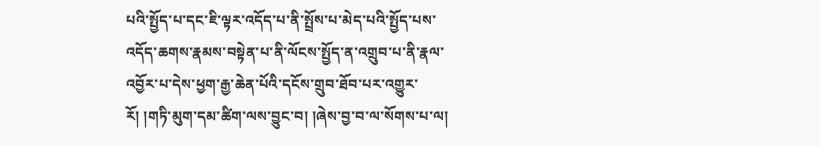པའི་སྤྱོད་པ་དང་ཇི་ལྟར་འདོད་པ་ནི་སྤྲོས་པ་མེད་པའི་སྤྱོད་པས་འདོད་ཆགས་རྣམས་བསྟེན་པ་ནི་ལོངས་སྤྱོད་ན་འགྲུབ་པ་ནི་རྣལ་འབྱོར་པ་དེས་ཕྱག་རྒྱ་ཆེན་པོའི་དངོས་གྲུབ་ཐོབ་པར་འགྱུར་རོ། །གཏི་མུག་དམ་ཚིག་ལས་བྱུང་བ། །ཞེས་བྱ་བ་ལ་སོགས་པ་ལ།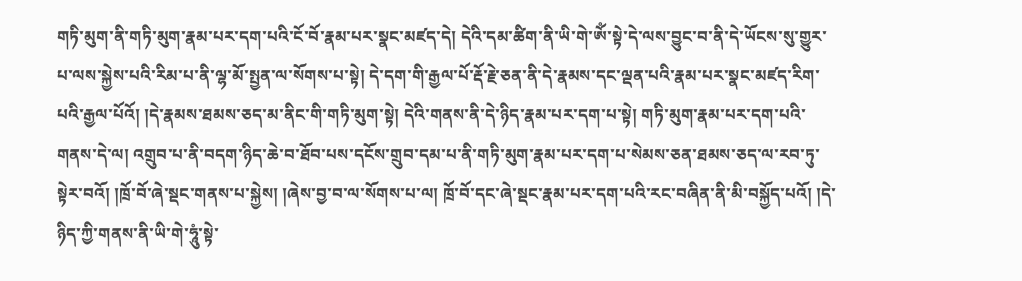གཏི་མུག་ནི་གཏི་མུག་རྣམ་པར་དག་པའི་ངོ་བོ་རྣམ་པར་སྣང་མཛད་དེ། དེའི་དམ་ཚིག་ནི་ཡི་གེ་ཨོཾ་སྟེ་དེ་ལས་བྱུང་བ་ནི་དེ་ཡོངས་སུ་གྱུར་པ་ལས་སྐྱེས་པའི་རིམ་པ་ནི་ལྷ་མོ་སྤྱན་ལ་སོགས་པ་སྟེ། དེ་དག་གི་རྒྱལ་པོ་རྡོ་རྗེ་ཅན་ནི་དེ་རྣམས་དང་ལྡན་པའི་རྣམ་པར་སྣང་མཛད་རིག་པའི་རྒྱལ་པོའོ། །དེ་རྣམས་ཐམས་ཅད་མ་ནིང་གི་གཏི་མུག་སྟེ། དེའི་གནས་ནི་དེ་ཉིད་རྣམ་པར་དག་པ་སྟེ། གཏི་མུག་རྣམ་པར་དག་པའི་གནས་དེ་ལ། འགྲུབ་པ་ནི་བདག་ཉིད་ཆེ་བ་ཐོབ་པས་དངོས་གྲུབ་དམ་པ་ནི་གཏི་མུག་རྣམ་པར་དག་པ་སེམས་ཅན་ཐམས་ཅད་ལ་རབ་ཏུ་སྟེར་བའོ། །ཁྲོ་བོ་ཞེ་སྡང་གནས་པ་སྐྱེས། །ཞེས་བྱ་བ་ལ་སོགས་པ་ལ། ཁྲོ་བོ་དང་ཞེ་སྡང་རྣམ་པར་དག་པའི་རང་བཞིན་ནི་མི་བསྐྱོད་པའོ། །དེ་ཉིད་ཀྱི་གནས་ནི་ཡི་གེ་ཧཱུཾ་སྟེ་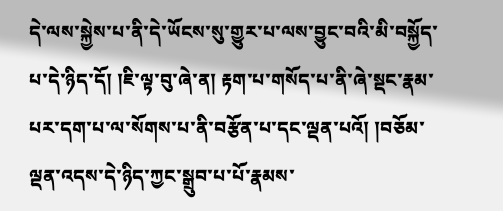དེ་ལས་སྐྱེས་པ་ནི་དེ་ཡོངས་སུ་གྱུར་པ་ལས་བྱུང་བའི་མི་བསྐྱོད་པ་དེ་ཉིད་དོ། །ཇི་ལྟ་བུ་ཞེ་ན། རྟག་པ་གསོད་པ་ནི་ཞེ་སྡང་རྣམ་པར་དག་པ་ལ་སོགས་པ་ནི་བརྩོན་པ་དང་ལྡན་པའོ། །བཅོམ་ལྡན་འདས་དེ་ཉིད་ཀྱང་སྒྲུབ་པ་པོ་རྣམས་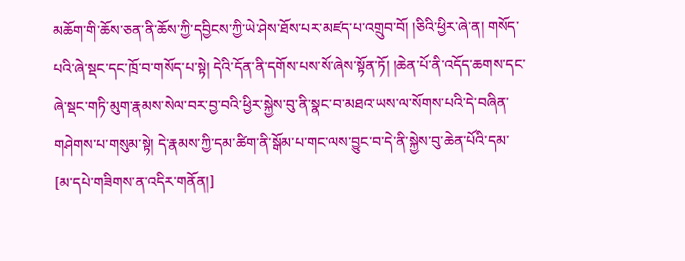མཆོག་གི་ཆོས་ཅན་ནི་ཆོས་ཀྱི་དབྱིངས་ཀྱི་ཡེ་ཤེས་ཐོས་པར་མཛད་པ་འགྲུབ་བོ། །ཅིའི་ཕྱིར་ཞེ་ན། གསོད་པའི་ཞེ་སྡང་དང་ཁྲོ་བ་གསོད་པ་སྟེ། དེའི་དོན་ནི་དགོས་པས་སོ་ཞེས་སྟོན་ཏོ། །ཆེན་པོ་ནི་འདོད་ཆགས་དང་ཞེ་སྡང་གཏི་མུག་རྣམས་སེལ་བར་བྱ་བའི་ཕྱིར་སྐྱེས་བུ་ནི་སྣང་བ་མཐའ་ཡས་ལ་སོགས་པའི་དེ་བཞིན་གཤེགས་པ་གསུམ་སྟེ། དེ་རྣམས་ཀྱི་དམ་ཚིག་ནི་སྒོམ་པ་གང་ལས་བྱུང་བ་དེ་ནི་སྐྱེས་བུ་ཆེན་པོའི་དམ་
[མ་དཔེ་གཟིགས་ན་འདིར་གནོན།]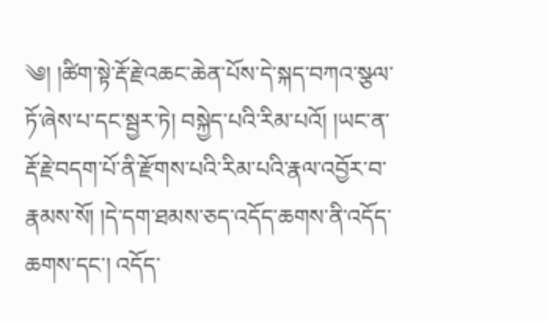༄། །ཚིག་སྟེ་རྡོ་རྗེ་འཆང་ཆེན་པོས་དེ་སྐད་བཀའ་སྩལ་ཏོ་ཞེས་པ་དང་སྦྱར་ཏེ། བསྐྱེད་པའི་རིམ་པའོ། །ཡང་ན་རྡོ་རྗེ་བདག་པོ་ནི་རྫོགས་པའི་རིམ་པའི་རྣལ་འབྱོར་བ་རྣམས་སོ། །དེ་དག་ཐམས་ཅད་འདོད་ཆགས་ནི་འདོད་ཆགས་དང་། འདོད་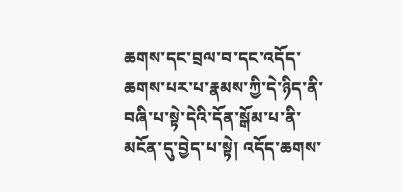ཆགས་དང་བྲལ་བ་དང་འདོད་ཆགས་པར་པ་རྣམས་ཀྱི་དེ་ཉིད་ནི་བཞི་པ་སྟེ་དེའི་དོན་སྒོམ་པ་ནི་མངོན་དུ་བྱེད་པ་སྟེ། འདོད་ཆགས་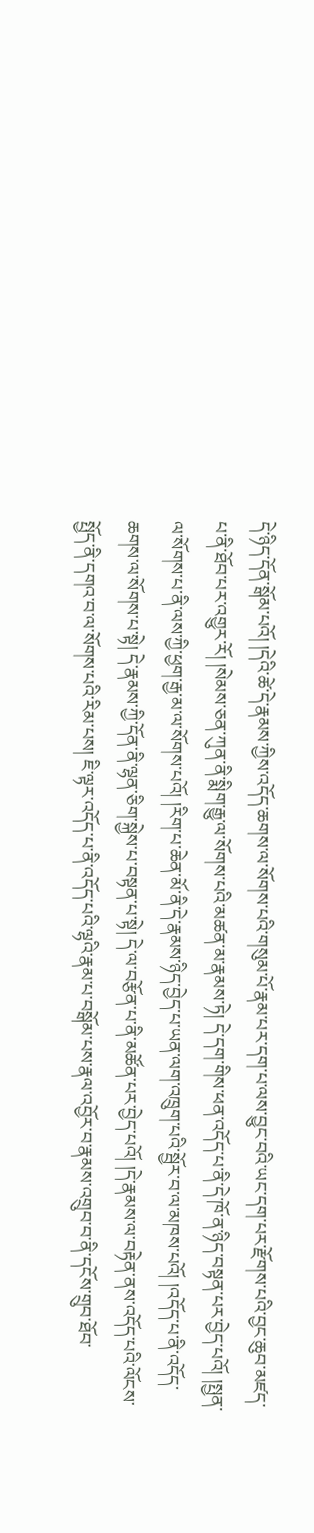དེ་ཉིད་དོན་སྒོམ་པའོ། །དེའི་ཚེ་དེ་རྣམས་ཀྱིས་འདོད་ཆགས་ལ་སོགས་པའི་གསུམ་པོ་རྣམ་པར་དག་པ་ལས་བྱུང་བའི་ཡང་དག་པར་རྫོགས་པའི་བྱང་ཆུབ་མཛད་པ་ནི་ཐོབ་པར་འགྱུར་རོ། །སེམས་ཅན་ཀུན་ནི་སྨིག་རྒྱུ་ལ་སོགས་པའི་མཚན་མ་རྣམས་ཏེ། དེ་དག་གིས་ཕན་འདོད་པ་ནི་དེ་ཁོ་ན་ཉིད་བསྟན་པར་བྱེད་པའོ། །སྤྱན་ལ་སོགས་པ་ནི་ལས་ཀྱི་ཕྱག་རྒྱ་མ་ལ་སོགས་པའོ། །རིག་པ་ཆེན་མོ་ནི་དེ་རྣམས་ཉིད་བྱེད་པ་ཡན་ལག་འཁྲུག་པའི་སྦྱོར་བ་ལ་མཁས་པའོ། །འདོད་པ་ནི་འདོད་ཆགས་ལ་སོགས་པ་སྟེ། དེ་རྣམས་ཀྱི་དོན་ནི་ལྷན་ཅིག་སྐྱེས་པ་བསྟན་པ་སྟེ། དེ་ལ་བརྩོན་པ་ནི་མཚོན་པར་བྱེད་པའོ། །དེ་རྣམས་ལ་བརྟེན་ནས་འདོད་པའི་ལོངས་སྤྱོད་ནི་དགའ་བ་ལ་སོགས་པའི་རིམ་པས། ཇི་ལྟར་འདོད་པ་ནི་འདོད་པའི་ལྷའི་རྣམ་པ་བསྒོམ་པས་རྣལ་འབྱོར་བ་རྣམས་འགྲུབ་བ་ནི་དངོས་གྲུབ་ཐོབ་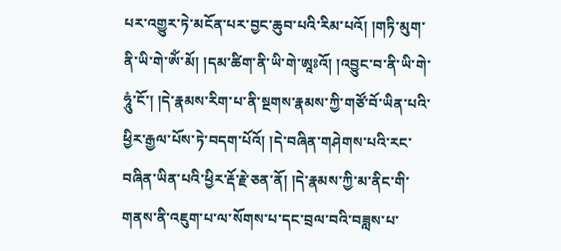པར་འགྱུར་ཏེ་མངོན་པར་བྱང་ཆུབ་པའི་རིམ་པའོ། །གཏི་མུག་ནི་ཡི་གེ་ཨོཾ་མོ། །དམ་ཚིག་ནི་ཡི་གེ་ཨཱཿའོ། །འབྱུང་བ་ནི་ཡི་གེ་ཧཱུཾ་ངོ་། །དེ་རྣམས་རིག་པ་ནི་སྔགས་རྣམས་ཀྱི་གཙོ་བོ་ཡིན་པའི་ཕྱིར་རྒྱལ་པོས་ཏེ་བདག་པོའོ། །དེ་བཞིན་གཤེགས་པའི་རང་བཞིན་ཡིན་པའི་ཕྱིར་རྡོ་རྗེ་ཅན་ནོ། །དེ་རྣམས་ཀྱི་མ་ནིང་གི་གནས་ནི་འཇུག་པ་ལ་སོགས་པ་དང་བྲལ་བའི་བཟླས་པ་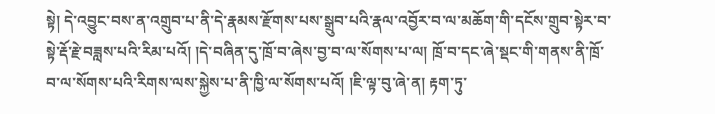སྟེ། དེ་འབྱུང་བས་ན་འགྲུབ་པ་ནི་དེ་རྣམས་རྫོགས་པས་སྒྲུབ་པའི་རྣལ་འབྱོར་བ་ལ་མཆོག་གི་དངོས་གྲུབ་སྟེར་བ་སྟེ་རྡོ་རྗེ་བཟླས་པའི་རིམ་པའོ། །དེ་བཞིན་དུ་ཁྲོ་བ་ཞེས་བྱ་བ་ལ་སོགས་པ་ལ། ཁྲོ་བ་དང་ཞེ་སྡང་གི་གནས་ནི་ཁྲོ་བ་ལ་སོགས་པའི་རིགས་ལས་སྐྱེས་པ་ནི་ཁྱི་ལ་སོགས་པའོ། །ཇི་ལྟ་བུ་ཞེ་ན། རྟག་ཏུ་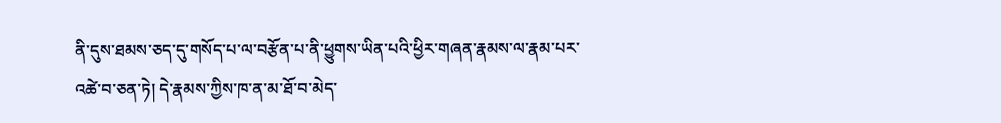ནི་དུས་ཐམས་ཅད་དུ་གསོད་པ་ལ་བརྩོན་པ་ནི་ཕྱུགས་ཡིན་པའི་ཕྱིར་གཞན་རྣམས་ལ་རྣམ་པར་འཚེ་བ་ཅན་ཏེ། དེ་རྣམས་ཀྱིས་ཁ་ན་མ་ཐོ་བ་མེད་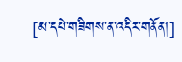[མ་དཔེ་གཟིགས་ན་འདིར་གནོན།]